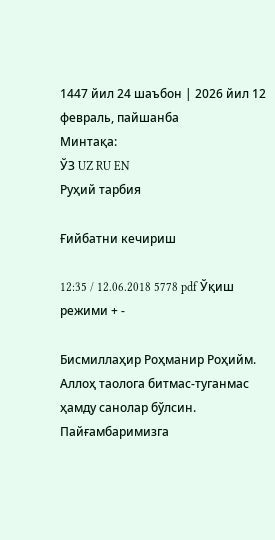1447 йил 24 шаъбон | 2026 йил 12 февраль, пайшанба
Минтақа:
ЎЗ UZ RU EN
Руҳий тарбия

Ғийбатни кечириш

12:35 / 12.06.2018 5778 pdf Ўқиш режими + -

Бисмиллаҳир Роҳманир Роҳийм.
Аллоҳ таолога битмас-туганмас ҳамду санолар бўлсин.
Пайғамбаримизга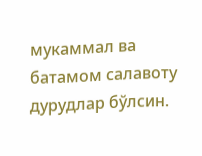мукаммал ва батамом салавоту дурудлар бўлсин.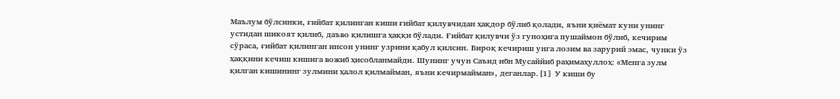Маълум бўлсинки, ғийбат қилинган киши ғийбат қилувчидан ҳақдор бўлиб қолади, яъни қиёмат куни унинг устидан шикоят қилиб, даъво қилишга ҳаққи бўлади. Ғийбат қилувчи ўз гуноҳига пушаймон бўлиб, кечирим сўраса, ғийбат қилинган инсон унинг узрини қабул қилсин. Бироқ кечириш унга лозим ва зарурий эмас, чунки ўз ҳаққини кечиш кишига вожиб ҳисобланмайди. Шунинг учун Саъид ибн Мусаййиб раҳимаҳуллоҳ: «Менга зулм қилган кишининг зулмини ҳалол қилмайман, яъни кечирмайман», деганлар.[1] У киши бу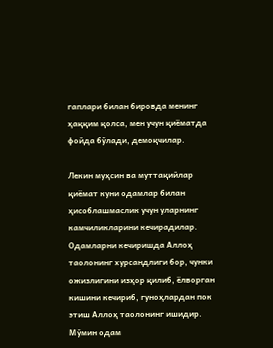гаплари билан бировда менинг ҳаққим қолса, мен учун қиёматда фойда бўлади, демоқчилар.

Лекин муҳсин ва муттақийлар қиёмат куни одамлар билан ҳисоблашмаслик учун уларнинг камчиликларини кечирадилар. Одамларни кечиришда Аллоҳ таолонинг хурсандлиги бор, чунки ожизлигини изҳор қилиб, ёлворган кишини кечириб, гуноҳлардан пок этиш Аллоҳ таолонинг ишидир. Мўмин одам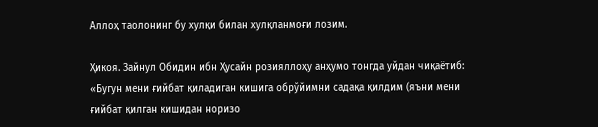Аллоҳ таолонинг бу хулқи билан хулқланмоғи лозим.

Ҳикоя. Зайнул Обидин ибн Ҳусайн розияллоҳу анҳумо тонгда уйдан чиқаётиб: «Бугун мени ғийбат қиладиган кишига обрўйимни садақа қилдим (яъни мени ғийбат қилган кишидан норизо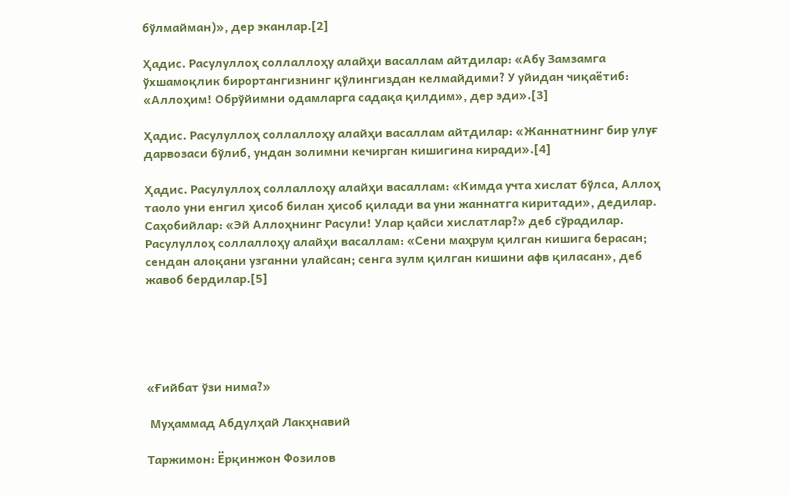бўлмайман)», дер эканлар.[2]

Ҳадис. Расулуллоҳ соллаллоҳу алайҳи васаллам айтдилар: «Абу Замзамга ўхшамоқлик бирортангизнинг қўлингиздан келмайдими? У уйидан чиқаётиб: «Аллоҳим! Обрўйимни одамларга садақа қилдим», дер эди».[3]

Ҳадис. Расулуллоҳ соллаллоҳу алайҳи васаллам айтдилар: «Жаннатнинг бир улуғ дарвозаси бўлиб, ундан золимни кечирган кишигина киради».[4]

Ҳадис. Расулуллоҳ соллаллоҳу алайҳи васаллам: «Кимда учта хислат бўлса, Аллоҳ таоло уни енгил ҳисоб билан ҳисоб қилади ва уни жаннатга киритади», дедилар. Саҳобийлар: «Эй Аллоҳнинг Расули! Улар қайси хислатлар?» деб сўрадилар. Расулуллоҳ соллаллоҳу алайҳи васаллам: «Сени маҳрум қилган кишига берасан; сендан алоқани узганни улайсан; сенга зулм қилган кишини афв қиласан», деб жавоб бердилар.[5]





«Ғийбат ўзи нима?»

 Муҳаммад Абдулҳай Лакҳнавий

Таржимон: Ёрқинжон Фозилов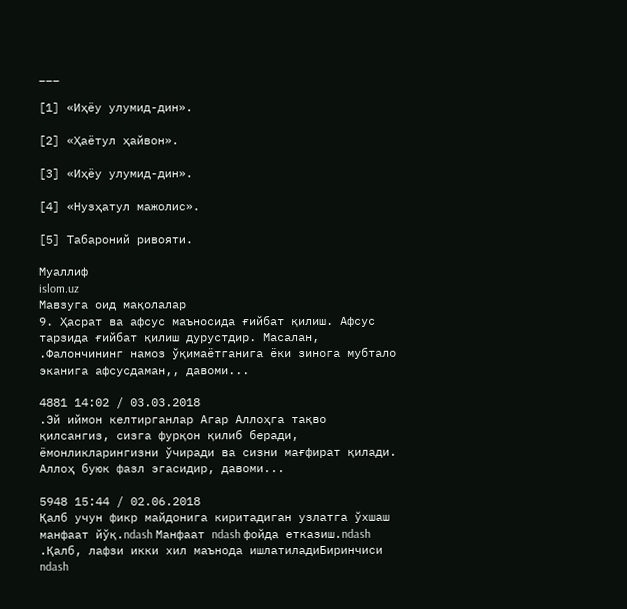___

[1] «Иҳёу улумид-дин».

[2] «Ҳаётул ҳайвон».

[3] «Иҳёу улумид-дин».

[4] «Нузҳатул мажолис».

[5] Табароний ривояти.

Муаллиф
islom.uz
Мавзуга оид мақолалар
9. Ҳасрат ва афсус маъносида ғийбат қилиш. Афсус тарзида ғийбат қилиш дурустдир. Масалан, .Фалончининг намоз ўқимаётганига ёки зинога мубтало эканига афсусдаман,, давоми...

4881 14:02 / 03.03.2018
.Эй иймон келтирганлар Агар Аллоҳга тақво қилсангиз, сизга фурқон қилиб беради, ёмонликларингизни ўчиради ва сизни мағфират қилади. Аллоҳ буюк фазл эгасидир, давоми...

5948 15:44 / 02.06.2018
Қалб учун фикр майдонига киритадиган узлатга ўхшаш манфаат йўқ.ndash Манфаат ndash фойда етказиш.ndash .Қалб, лафзи икки хил маънода ишлатиладиБиринчиси ndash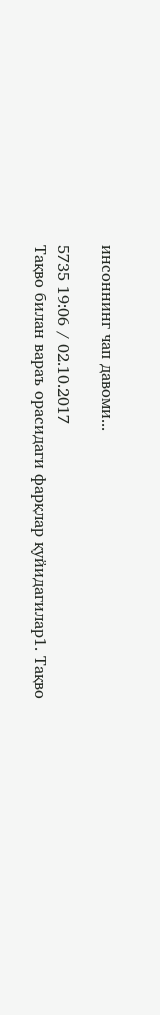инсоннинг чап давоми...

5735 19:06 / 02.10.2017
Тақво билан вараъ орасидаги фарқлар қуйидагилар1. Тақво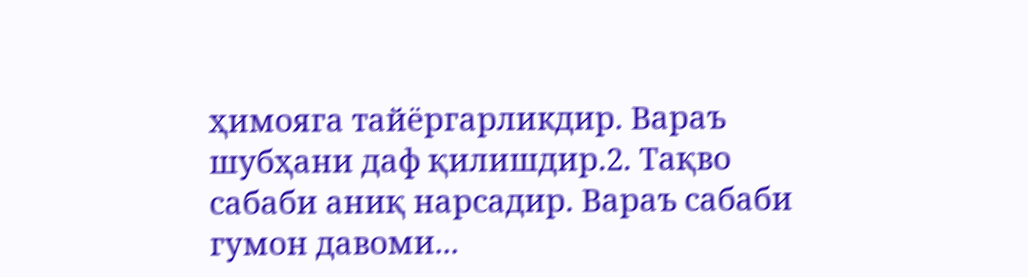ҳимояга тайёргарликдир. Вараъ шубҳани даф қилишдир.2. Тақво сабаби аниқ нарсадир. Вараъ сабаби гумон давоми...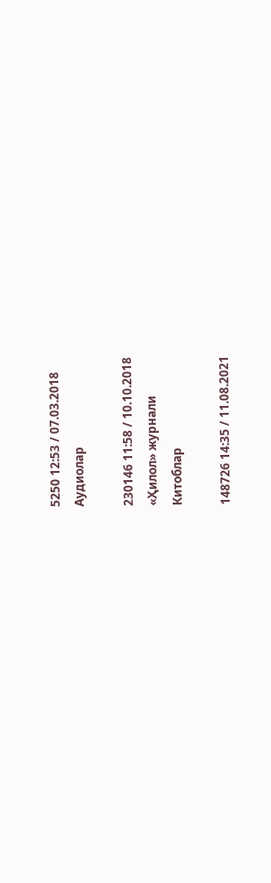5250 12:53 / 07.03.2018
Аудиолар

230146 11:58 / 10.10.2018
«Ҳилол» журнали
Китоблар

148726 14:35 / 11.08.2021